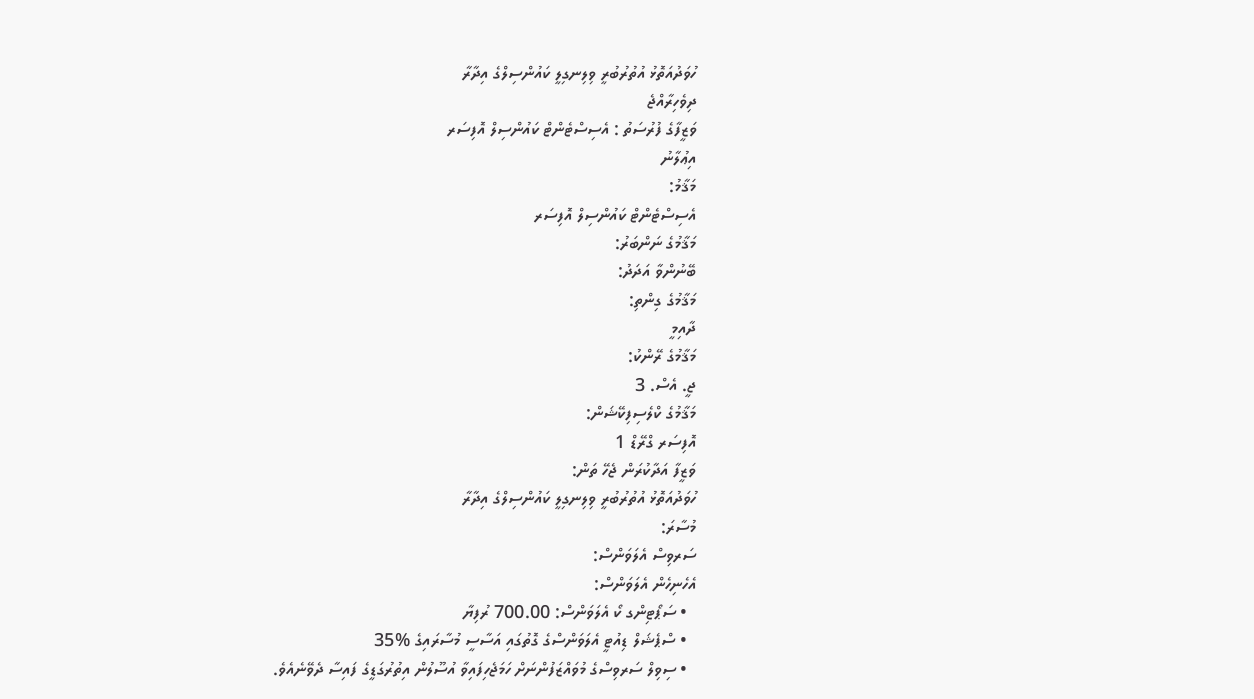ހުވަދުއަތޮޅު އުތުރުބުރީ ވިލިނގިލީ ކައުންސިލްގެ އިދާރާ
ދިވެހިރާއްޖެ
ވަޒީފާގެ ފުރުސަތު : އެސިސްޓެންޓް ކައުންސިލް އޮފިސަރ
އިޢުލާނު
މަޤާމު:
އެސިސްޓެންޓް ކައުންސިލް އޮފިސަރ
މަޤާމުގެ ނަންބަރު:
ބޭނުންވާ އަދަދު:
މަޤާމުގެ ގިންތި:
ދާއިމީ
މަޤާމުގެ ރޭންކު:
ޖީ. އެސް. 3
މަޤާމުގެ ކްލެސިފިކޭޝަން:
އޮފިސަރ ގްރޭޑް 1
ވަޒީފާ އަދާކުރަން ޖެހޭ ތަން:
ހުވަދުއަތޮޅު އުތުރުބުރީ ވިލިނގިލީ ކައުންސިލްގެ އިދާރާ
މުސާރަ:
ސަރވިސް އެލަވަންސް:
އެހެނިހެން އެލަވަންސް:
  • ސަޕޯޓިންގ ކޯ އެލަވަންސް: 700.00 ރުފިޔާ
  • ސްޕެޝަލް ޑިއުޓީ އެލަވަންސްގެ ގޮތުގައި އަސާސީ މުސާރައިގެ %35
  • ސިވިލް ސަރވިސްގެ މުވައްޒަފުންނަށް ހަމަޖެހިފައިވާ އުސޫލުން އިތުރުގަޑީގެ ފައިސާ ދެވޭނެއެވެ.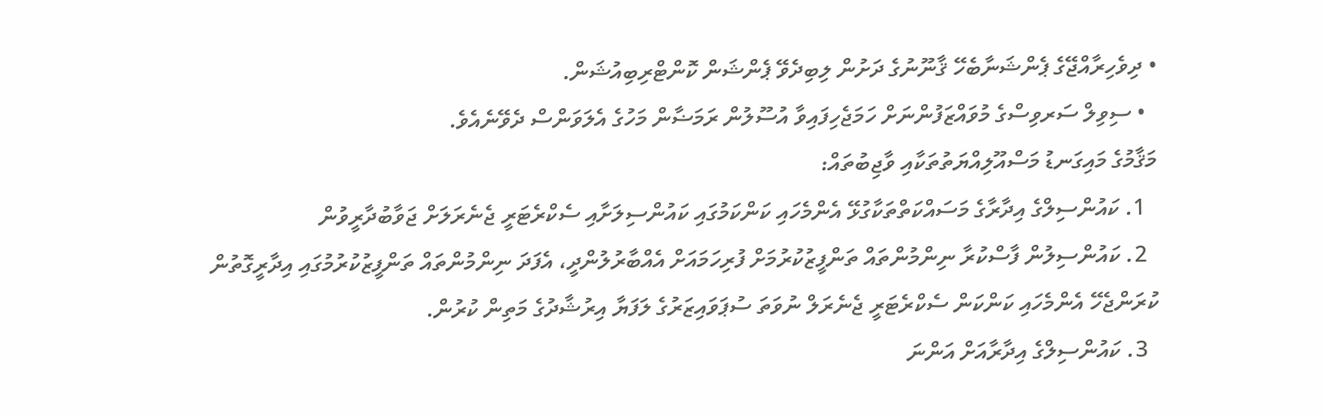• ދިވެހިރާއްޖޭގެ ޕެންޝަނާބެހޭ ޤާނޫނުގެ ދަށުން ލިބިދެވޭ ޕެންޝަން ކޮންޓްރިބިއުޝަން.
  • ސިވިލް ސަރވިސްގެ މުވައްޒަފުންނަށް ހަމަޖެހިފައިވާ އުސޫލުން ރަމަޟާން މަހުގެ އެލަވަންސް ދެވޭނެއެވެ.
މަޤާމުގެ މައިގަނޑު މަސްއޫލިއްޔަތުތަކާއި ވާޖިބުތައް:
  1. ކައުންސިލްގެ އިދާރާގެ މަސައްކަތްތަކާގުޅޭ އެންމެހައި ކަންކަމުގައި ކައުންސިލަށާއި ސެކްރެޓަރީ ޖެނެރަލަށް ޖަވާބުދާރީވުން
  2. ކައުންސިލުން ފާސްކުރާ ނިންމުންތައް ތަންފީޒުކުރުމަށް ފުރިހަމައަށް އެއްބާރުލުންދީ، އެފަދަ ނިންމުންތައް ތަންފީޒުކުރުމުގައި އިދާރީގޮތުން ކުރަންޖެހޭ އެންމެހައި ކަންކަން ސެކްރެޓަރީ ޖެނެރަލް ނުވަތަ ސުޕަވައިޒަރުގެ ލަފަޔާ އިރުޝާދުގެ މަތިން ކުރުން.
  3. ކައުންސިލްގެ އިދާރާއަށް އަންނަ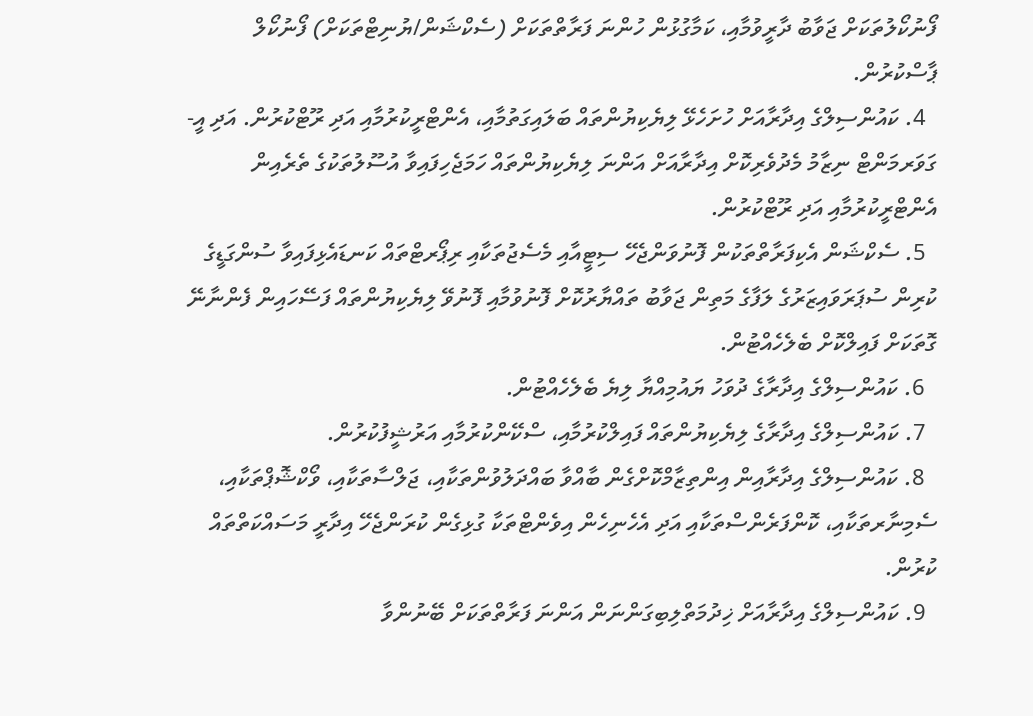ފޯނުކޯލުތަކަށް ޖަވާބު ދާރީވުމާއި، ކަމާގުޅުން ހުންނަ ފަރާތްތަކަށް (ސެކްޝަން/ޔުނިޓްތަކަށް) ފޯނުކޯލް ޕާސްކުރުން.
  4. ކައުންސިލްގެ އިދާރާއަށް ހުށަހެޅޭ ލިޔެކިޔުންތައް ބަލައިގަތުމާއި، އެންޓްރީކުރުމާއި އަދި ރޫޓްކުރުން. އަދި އީ-ގަވަރމަންޓް ނިޒާމު މެދުވެރިކޮށް އިދާރާއަށް އަންނަ ލިޔެކިޔުންތައް ހަމަޖެހިފައިވާ އުސޫލުތަކުގެ ތެރެއިން އެންޓްރީކުރުމާއި އަދި ރޫޓްކުރުން.
  5. ސެކްޝަން އެކިފަރާތްތަކުން ފޮނުވަންޖެހޭ ސިޓީއާއި މެސެޖުތަކާއި ރިޕޯރޓްތައް ކަނޑައެޅިފައިވާ ސުންގަޑީގެ ކުރިން ސުޕަރަވައިޒަރުގެ ލަފާގެ މަތިން ޖަވާބު ތައްޔާރުކޮށް ފޮނުވުމާއި ފޮނުވޭ ލިޔެކިޔުންތައް ފަސޭހައިން ފެންނާނޭ ގޮތަކަށް ފައިލްކޮށް ބެލެހެއްޓުން.
  6. ކައުންސިލްގެ އިދާރާގެ ދުވަހު ޔައުމިއްޔާ ލިޔެ ބެލެހެއްޓުން.
  7. ކައުންސިލްގެ އިދާރާގެ ލިޔެކިޔުންތައް ފައިލްކުރުމާއި، ސްކޭންކުރުމާއި އަރުޝީފުކުރުން.
  8. ކައުންސިލްގެ އިދާރާއިން އިންތިޒާމްކޮށްގެން ބާއްވާ ބައްދަލުވުންތަކާއި، ޖަލްސާތަކާއި، ވޯކްޝޮޕްތަކާއި، ސެމިނާރތަކާއި، ކޮންފަރެންސްތަކާއި އަދި އެހެނިހެން އިވެންޓްތަކާ ގުޅިގެން ކުރަންޖެހޭ އިދާރީ މަސައްކަތްތައް ކުރުން.
  9. ކައުންސިލްގެ އިދާރާއަށް ޚިދުމަތްލިބިގަންނަން އަންނަ ފަރާތްތަކަށް ބޭނުންވާ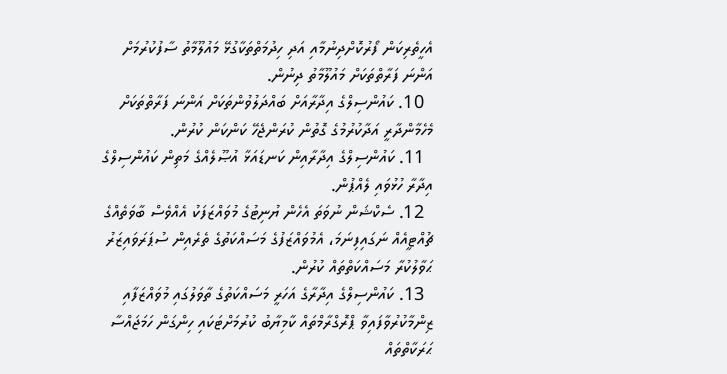އެހީތެރިކަން ފޯރުކޮށްދިނުމާއި އަދި ހިދުމަތްތަކާގުޅޭ މައުލޫމާތު ސާފުކުރުމަށް އަންނަ ފަރާތްތަކަށް މައުލޫމާތު ދިނުން.
  10. ކައުންސިލްގެ އިދާރާއަށް ބައްދަލުވުންތަކަށް އަންނަ ފަރާތްތަކަށް މެހެމާންދާރީ އަދާކުރުމުގެ ގޮތުން ކުރަންޖެހޭ ކަންކަން ކުރުން.
  11. ކައުންސިލްގެ އިދާރާއިން ކަނޑައަޅާ އުޞޫލެއްގެ މަތިން ކައުންސިލްގެ އިދާރާ ހުޅުވައި ލެއްޕުން.
  12. ސެކްޝަން ނުވަތަ އެހެން ޔުނިޓުގެ މުވައްޒަފަކު އެއްވެސް ބާވަތެއްގެ ޗުއްޓީއެއް ނަގައިފިނަމަ، އެމުވައްޒަފުގެ މަސައްކަތުގެ ތެރެއިން ސުޕަރަވައިޒަރު ޙަވާލުކުރާ މަސައްކަތްތައް ކުރުން.
  13. ކައުންސިލްގެ އިދާރާގެ އަހަރީ މަސައްކަތުގެ ތާވަލުގައި މުވައްޒަފާއި ޒިންމާކުރުވާފައިވާ ޕްރޮގްރާމްތައް ކާމިޔާބު ކުރުމަށްޓަކައި ހިންގަން ހަމަޖައްސާ ޙަރަކާތްތައް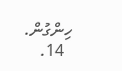ހިންގުން.
  14.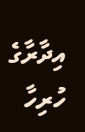އިދާރާގެ ހުރިހާ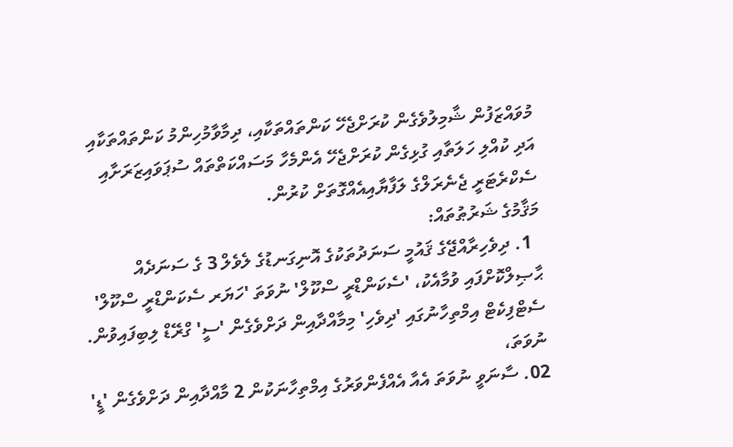މުވައްޒަފުން ޝާމިލުވެގެން ކުރަށްޖެހޭ ކަންތައްތަކާއި، ދިމާވާމުހިންމު ކަންތައްތަކާއި އަދި ކުއްލި ހަލަތާއި ގުޅިގެން ކުރަށްޖެހޭ އެންމެހާ މަސައްކަތްތައް ސުޕަވައިޒަރަށާއި ސެކްރެޓަރީ ޖެނެރަލްގެ ލަފާޔާއިއެއްގޮތަށް ކުރުން.
މަޤާމުގެ ޝަރުޠުތައް:
  1. ދިވެހިރާއްޖޭގެ ޤައުމީ ސަނަދުތަކުގެ އޮނިގަނޑުގެ ލެވެލް 3 ގެ ސަނަދެއް ޙާޞިލްކޮށްފައި ވުމާއެކު، 'ސެކަންޑްރީ ސްކޫލް' ނުވަތަ 'ހަޔަރ ސެކަންޑްރީ ސްކޫލް' ސެޓްފިކެޓް އިމްތިހާނުގައި 'ދިވެހި' މިމާއްދާއިން ދަށްވެގެން 'ސީ' ގްރޭޑް ލިބިފައިވުން. ނުވަތަ،
02. ސާނަވީ ނުވަތަ އެއާ އެއްފެންވަރުގެ އިމްތިހާނަކުން 2 މާއްދާއިން ދަށްވެގެން 'ޑީ'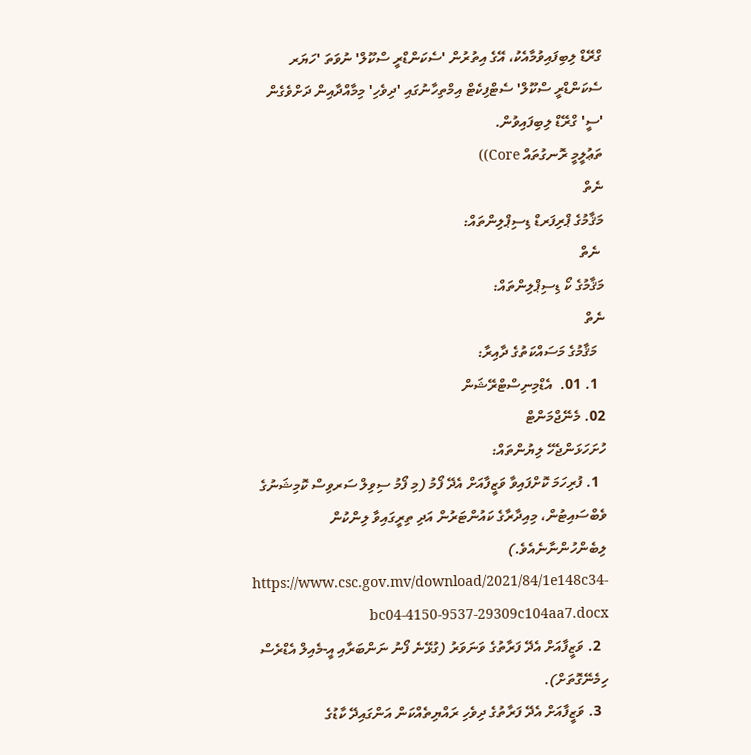ގްރޭޑް ލިބިފައިވުމާއެކު، އޭގެ އިތުރުން 'ސެކަންޑްރީ ސްކޫލް' ނުވަތަ 'ހަޔަރ ސެކަންޑްރީ ސްކޫލް' ސެޓްފިކެޓް އިމްތިހާނުގައި 'ދިވެހި' މިމާއްދާއިން ދަށްވެގެން 'ސީ' ގްރޭޑް ލިބިފައިވުން.
ތަޢުލީމީ ރޮނގުތައް Core))
ނެތް
މަޤާމުގެ ޕްރިފަރޑް ޑިސިޕްލިންތައް:
 ނެތް
މަޤާމުގެ ކޯ ޑިސިޕްލިންތައް:
ނެތް
  މަޤާމުގެ މަސައްކަތުގެ ދާއިރާ:
  1. 01.  އެޑްމިނިސްޓްރޭޝަން
02. މެނޭޖްމަންޓް
ހުށަހަޅަންޖެހޭ ލިޔުންތައް:
  1. ފުރިހަމަ ކޮށްފައިވާ ވަޒީފާއަށް އެދޭ ފޯމު (މި ފޯމު ސިވިލް ސަރވިސް ކޮމިޝަނުގެ ވެބްސައިޓުން، މިއިދާރާގެ ކައުންޓަރުން އަދި ތިރީގައިވާ ލިންކުން ލިބެންހުންނާނެއެވެ.) https://www.csc.gov.mv/download/2021/84/1e148c34-bc04-4150-9537-29309c104aa7.docx
  2. ވަޒީފާއަށް އެދޭ ފަރާތުގެ ވަނަވަރު (ގުޅޭނެ ފޯނު ނަންބަރާއި އީ-މެއިލް އެޑްރެސް ހިމެނޭގޮތަށް).
  3. ވަޒީފާއަށް އެދޭ ފަރާތުގެ ދިވެހި ރައްޔިތެއްކަން އަންގައިދޭ ކާޑުގެ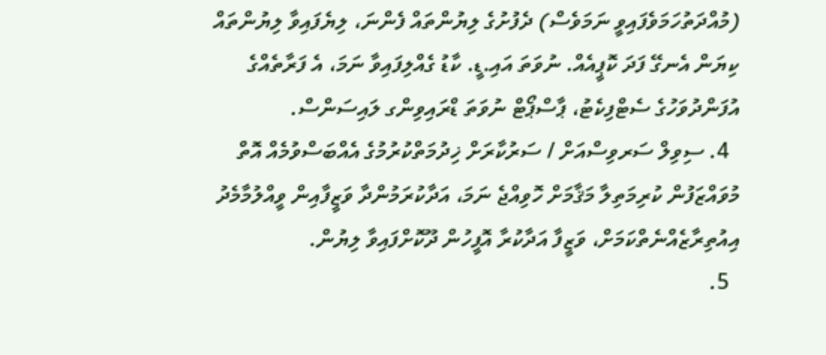(މުއްދަތުހަމަވެފައިވީ ނަމަވެސް) ދެފުށުގެ ލިޔުންތައް ފެންނަ، ލިޔެފައިވާ ލިޔުންތައް ކިޔަން އެނގޭ ފަދަ ކޮޕީއެއް. ނުވަތަ އައި.ޑީ. ކާޑު ގެއްލިފައިވާ ނަމަ، އެ ފަރާތެއްގެ އުފަންދުވަހުގެ ސެޓްފިކެޓު، ޕާސްޕޯޓް ނުވަތަ ޑްރައިވިންގ ލައިސަންސް.
  4. ސިވިލް ސަރވިސްއަށް / ސަރުކާރަށް ޚިދުމަތްކުރުމުގެ އެއްބަސްވުމެއް އޮތް މުވައްޒަފުން ކުރިމަތިލާ މަޤާމަށް ހޮވިއްޖެ ނަމަ، އަދާކުރަމުންދާ ވަޒީފާއިން ވީއްލުމާމެދު އިއުތިރާޒެއްނެތްކަމަށް، ވަޒީފާ އަދާކުރާ އޮފީހުން ދޫކޮށްފައިވާ ލިޔުން.
  5.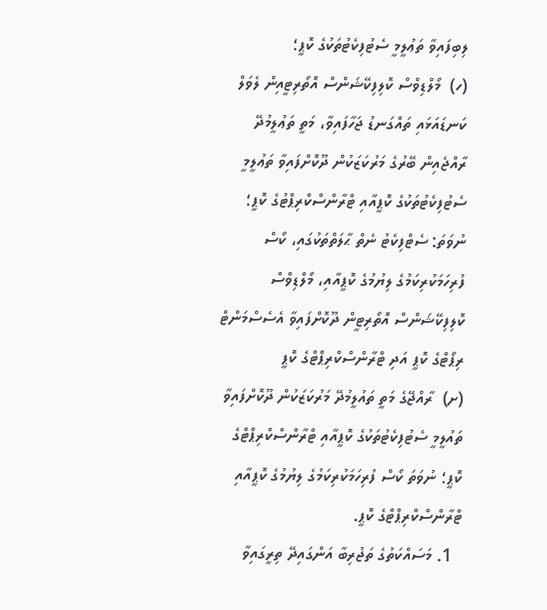ލިބިފައިވާ ތަޢުލީމީ ސެޓުފިކެޓުތަކުގެ ކޮޕީ؛
(ހ)  މޯލްޑިވްސް ކޮލިފިކޭޝަންސް އޮތޯރިޓީއިން ލެވަލް ކަނޑައަޅައި ތައްގަނޑު ޖަހާފައިވާ، މަތީ ތަޢުލީމުދޭ ރާއްޖެއިން ބޭރުގެ މަރުކަޒަކުން ދޫކޮށްފައިވާ ތަޢުލީމީ ސެޓުފިކެޓުތަކުގެ ކޮޕީއާއި ޓްރާންސްކްރިޕްޓުގެ ކޮޕީ؛ ނުވަތަ: ސެޓްފިކެޓު ނެތް ޙާލަތްތަކުގައި، ކޯސް ފުރިހަމަކުރިކަމުގެ ލިޔުމުގެ ކޮޕީއާއި، މޯލްޑިވްސް ކޮލިފިކޭޝަންސް އޮތޯރިޓީން ދޫކޮށްފައިވާ އެސެސްމަންޓް ރިޕޯޓްގެ ކޮޕީ އަދި ޓްރާންސްކްރިޕްޓްގެ ކޮޕީ
(ށ)  ރާއްޖޭގެ މަތީ ތައުލީމުދޭ މަރުކަޒަކުން ދޫކޮށްފައިވާ ތައުލީމީ ސެޓުފިކެޓުތަކުގެ ކޮޕީއާއި ޓްރާންސްކްރިޕްޓްގެ ކޮޕީ؛ ނުވަތަ ކޯސް ފުރިހަމަކުރިކަމުގެ ލިޔުމުގެ ކޮޕީއާއި ޓްރާންސްކްރިޕްޓްގެ ކޮޕީ.
  1. މަސައްކަތުގެ ތަޖުރިބާ އަންގައިދޭ ތިރީގައިވާ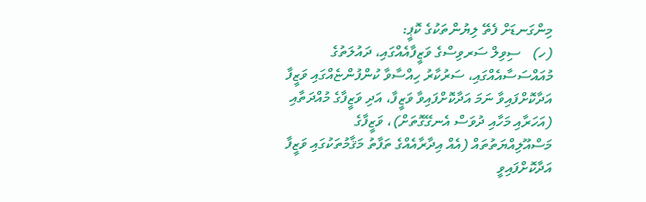މިންގަނޑަށް ފެތޭ ލިޔުންތަކުގެ ކޮޕީ:
(ހ)   ސިވިލް ސަރވިސްގެ ވަޒީފާއެއްގައި، ދައުލަތުގެ މުއައްސަސާއެއްގައި، ސަރުކާރު ހިއްސާވާ ކުންފުންޏެއްގައި ވަޒީފާ އަދާކޮށްފައިވާ ނަމަ އަދާކޮށްފައިވާ ވަޒީފާ، އަދި ވަޒީފާގެ މުއްދަތާއި (އަހަރާއި މަހާއި ދުވަސް އެނގޭގޮތަށް)، ވަޒީފާގެ މަސްއޫލިއްޔަތުތައް (އެއް އިދާރާއެއްގެ ތަފާތު މަޤާމުތަކުގައި ވަޒީފާ އަދާކޮށްފައިވީ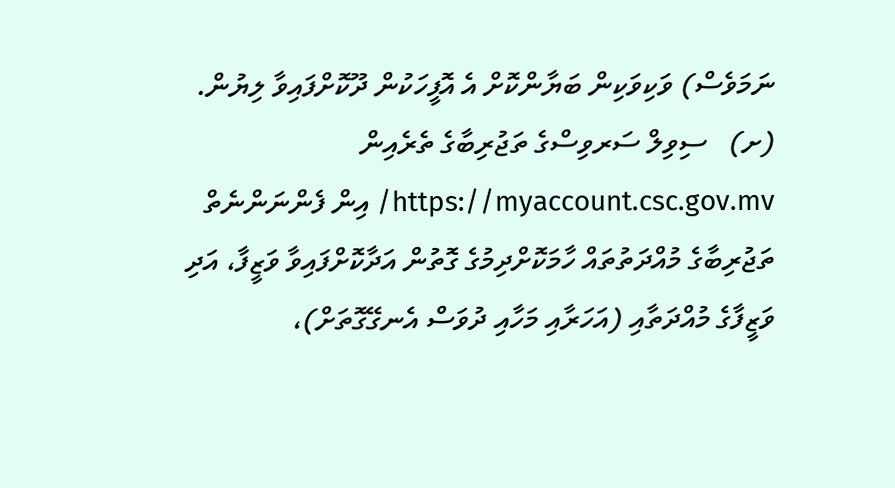ނަމަވެސް) ވަކިވަކިން ބަޔާންކޮށް އެ އޮފީހަކުން ދޫކޮށްފައިވާ ލިޔުން.
(ށ)   ސިވިލް ސަރވިސްގެ ތަޖުރިބާގެ ތެރެއިން https://myaccount.csc.gov.mv/ އިން ފެންނަންނެތް ތަޖުރިބާގެ މުއްދަތުތައް ހާމަކޮށްދިމުގެ ގޮތުން އަދާކޮށްފައިވާ ވަޒީފާ، އަދި ވަޒީފާގެ މުއްދަތާއި (އަހަރާއި މަހާއި ދުވަސް އެނގޭގޮތަށް)،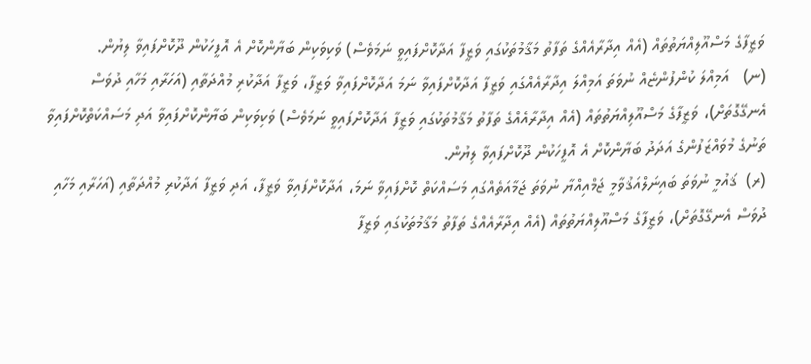ވަޒީފާގެ މަސްއޫލިއްޔަތުތައް (އެއް އިދާރާއެއްގެ ތަފާތު މަޤާމުތަކުގައި ވަޒީފާ އަދާކޮށްފައިވީ ނަމަވެސް) ވަކިވަކިން ބަޔާންކޮށް އެ އޮފީހަކުން ދޫކޮށްފައިވާ ލިޔުން.
(ނ)   އަމިއްލަ ކުންފުންޏެއް ނުވަތަ އަމިއްލަ އިދާރާއެއްގައި ވަޒީފާ އަދާކޮށްފައިވާ ނަމަ އަދާކޮށްފައިވާ ވަޒީފާ، ވަޒީފާ އަދާކުރި މުއްދަތާއި (އަހަރާއި މަހާއި ދުވަސް އެނގޭގޮތަށް)، ވަޒީފާގެ މަސްއޫލިއްޔަތުތައް (އެއް އިދާރާއެއްގެ ތަފާތު މަޤާމުތަކުގައި ވަޒީފާ އަދާކޮށްފައިވީ ނަމަވެސް) ވަކިވަކިން ބަޔާންކޮށްފައިވާ އަދި މަސައްކަތްކޮށްފައިވާ ތަނުގެ މުވައްޒަފުންގެ އަދަދު ބަޔާންކޮށް އެ އޮފީހަކުން ދޫކޮށްފައިވާ ލިޔުން.
(ރ)  ޤައުމީ ނުވަތަ ބައިނަލްއަޤުވާމީ ޖަމްއިއްޔާ ނުވަތަ ޖަމާއަތެއްގައި މަސައްކަތް ކޮށްފައިވާ ނަމަ، އަދާކޮށްފައިވާ ވަޒީފާ، އަދި ވަޒީފާ އަދާކުރި މުއްދަތާއި (އަހަރާއި މަހާއި ދުވަސް އެނގޭގޮތަށް)، ވަޒީފާގެ މަސްއޫލިއްޔަތުތައް (އެއް އިދާރާއެއްގެ ތަފާތު މަޤާމުތަކުގައި ވަޒީފާ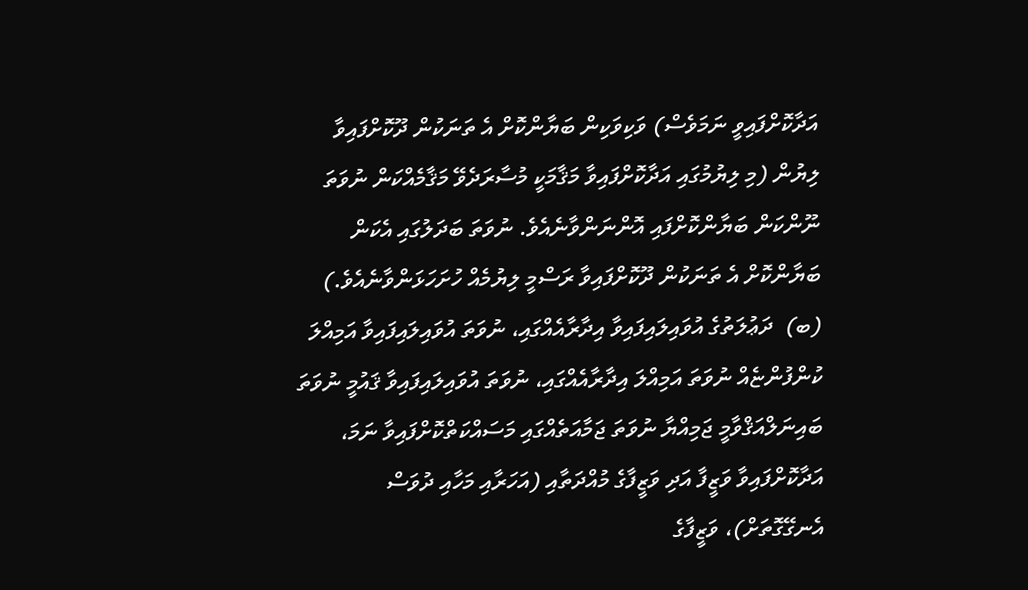އަދާކޮށްފައިވީ ނަމަވެސް) ވަކިވަކިން ބަޔާންކޮށް އެ ތަނަކުން ދޫކޮށްފައިވާ ލިޔުން (މި ލިޔުމުގައި އަދާކޮށްފައިވާ މަޤާމަކީ މުސާރަދެވޭ މަޤާމެއްކަން ނުވަތަ ނޫންކަން ބަޔާންކޮށްފައި އޮންނަންވާނެއެވެ. ނުވަތަ ބަދަލުގައި އެކަން ބަޔާންކޮށް އެ ތަނަކުން ދޫކޮށްފައިވާ ރަސްމީ ލިޔުމެއް ހުށަހަޅަންވާނެއެވެ.)
(ބ)  ދަޢުލަތުގެ އުވައިލައިފައިވާ އިދާރާއެއްގައި، ނުވަތަ އުވައިލައިފައިވާ އަމިއްލަ ކުންފުންޏެއް ނުވަތަ އަމިއްލަ އިދާރާއެއްގައި، ނުވަތަ އުވައިލައިފައިވާ ޤައުމީ ނުވަތަ ބައިނަލްއަޤްވާމީ ޖަމިއްޔާ ނުވަތަ ޖަމާއަތެއްގައި މަސައްކަތްކޮށްފައިވާ ނަމަ، އަދާކޮށްފައިވާ ވަޒީފާ އަދި ވަޒީފާގެ މުއްދަތާއި (އަހަރާއި މަހާއި ދުވަސް އެނގޭގޮތަށް)، ވަޒީފާގެ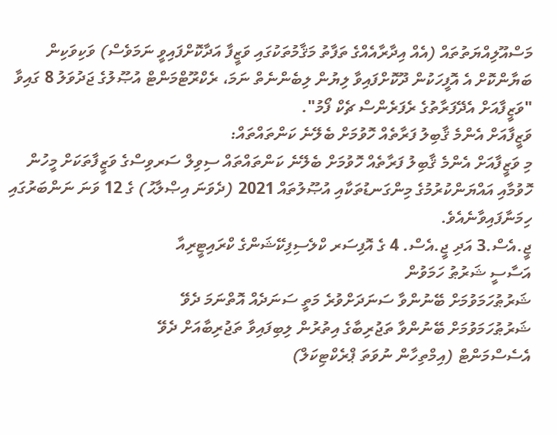މަސްއޫލިއްޔަތުތައް (އެއް އިދާރާއެއްގެ ތަފާތު މަޤާމުތަކުގައި ވަޒީފާ އަދާކޮށްފައިވީ ނަމަވެސް) ވަކިވަކިން ބަޔާންކޮށް އެ އޮފީހަކުން ދޫކޮށްފައިވާ ލިޔުން ލިބެންނެތް ނަމަ، ރެކްރޫޓްމަންޓް އުޞޫލުގެ ޖަދުވަލު 8 ގައިވާ "ވަޒީފާއަށް އެދޭފަރާތުގެ ރެފަރެންސް ޗެކް ފޯމު".
ވަޒީފާއަށް އެންމެ ޤާބިލު ފަރާތެއް ހޮވުމަށް ބެލޭނެ ކަންތައްތައް:
މި ވަޒީފާއަށް އެންމެ ޤާބިލު ފަރާތެއް ހޮވުމަށް ބެލޭނެ ކަންތައްތައް ސިވިލް ސަރވިސްގެ ވަޒީފާތަކަށް މީހުން ހޮވުމާއި އައްޔަންކުރުމުގެ މިންގަނޑުތަކާއި އުޞޫލުތައް 2021 (ދެވަނަ އިޞްލާޙު) ގެ 12 ވަނަ ނަންބަރުގައި ހިމަނާފައިވާނެއެވެ.
ޖީ.އެސް.3 އަދި ޖީ.އެސް. 4 ގެ އޮފިސަރ ކްލެސިފިކޭޝަންގެ ކްރައިޓީރިއާ
އަސާސީ ޝަރުޠު ހަމަވުން
ޝަރުޠުހަމަވުމަށް ބޭނުންވާ ސަނަދަށްވުރެ މަތީ ސަނަދެއް އޮތްނަމަ ދެވޭ
ޝަރުޠުހަމަވުމަށް ބޭނުންވާ ތަޖުރިބާގެ އިތުރުން ލިބިފައިވާ ތަޖުރިބާއަށް ދެވޭ
އެސެސްމަންޓް (އިމްތިހާން ނުވަތަ ޕްރެކްޓިކަލް)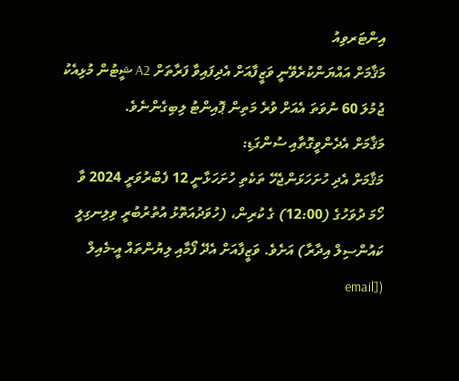އިންޓަރވިއު
މަޤާމަށް އައްޔަންކުރެވޭނީ ވަޒީފާއަށް އެދިފައިވާ ފަރާތަށް A2 ޝީޓުން މުޅިއެކު ޖުމުލަ 60 ނުވަތަ އެއަށް ވުރެ މަތިން ޕޮއިންޓު ލިބިގެންނެވެ.
މަޤާމަށް އެދެންވީގޮތާއި ސުންގަޑި:
މަޤާމަށް އެދި ހުށަހަޅަންޖެހޭ ތަކެތި ހުށަހަޅާނީ 12 ފެބްރުވަރީ 2024 ވާ ހޯމަ ދުވަހުގެ (12:00) ގެ ކުރިން، (ހުވަދުއަތޮޅު އުތުރުބުރީ ވިލިނގިލީ ކައުންސިލް އިދާރާ) އަށެވެ. ވަޒީފާއަށް އެދޭ ފޯމާއި ލިޔުންތައް އީ-މެއިލް ([email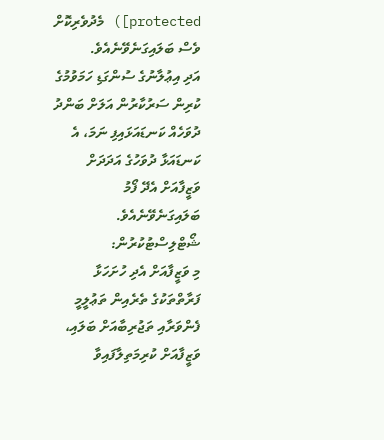protected]) މެދުވެރިކޮށް ވެސް ބަލައިގަނެވޭނެއެވެ.
އަދި އިޢުލާނުގެ ސުންގަޑި ހަމަވުމުގެ ކުރިން ސަރުކާރުން އަލަށް ބަންދު ދުވަހެއް ކަނޑައަޅައިފި ނަމަ، އެ ކަނޑައަޅާ ދުވަހުގެ އަދަދަށް ވަޒީފާއަށް އެދޭ ފޯމު ބަލައިގަނެވޭނެއެވެ.
ޝޯޓްލިސްޓުކުރުން:
މި ވަޒީފާއަށް އެދި ހުށަހަޅާ ފަރާތްތަކުގެ ތެރެއިން ތަޢުލީމީ ފެންވަރާއި ތަޖުރިބާއަށް ބަލައި، ވަޒީފާއަށް ކުރިމަތިލާފައިވާ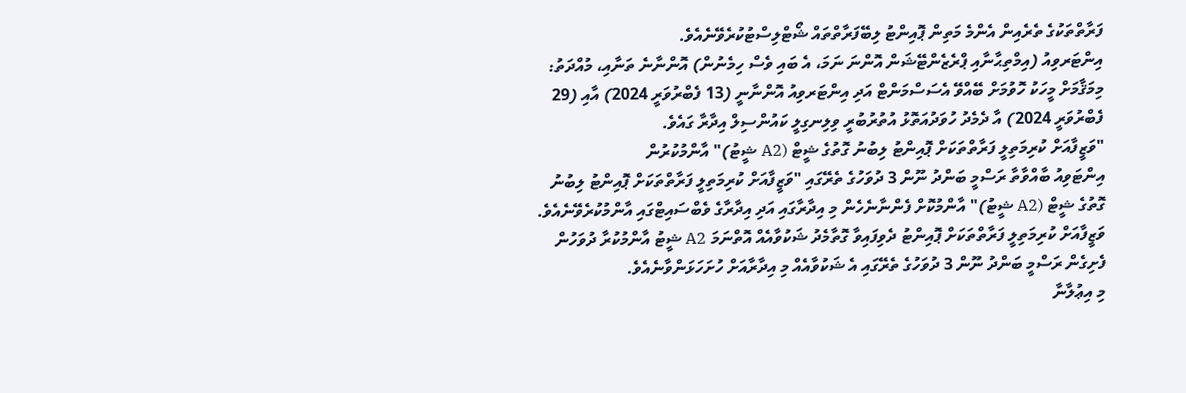ފަރާތްތަކުގެ ތެރެއިން އެންމެ މަތިން ޕޮއިންޓު ލިބޭފަރާތްތައް ޝޯޓްލިސްޓުކުރެވޭނެއެވެ.
އިންޓަރވިއު (އިމްތިޙާނާއި ޕްރެޒެންޓޭޝަން އޮންނަ ނަމަ، އެ ބައި ވެސް ހިމެނުން) އޮންނާނެ ތަނާއި، މުއްދަތު:
މިމަޤާމަށް މީހަކު ހޮވުމަށް ބޭއްވޭ އެސަސްމަންޓް އަދި އިންޓަރވިއު އޮންނާނީ (13 ފެބްރުވަރީ 2024) އާއި (29 ފެބްރުވަރީ 2024) އާ ދެމެދު ހުވަދުއަތޮޅު އުތުރުބުރީ ވިލިނގިލީ ކައުންސިލް އިދާރާ ގައެވެ.
"ވަޒީފާއަށް ކުރިމަތިލީ ފަރާތްތަކަށް ޕޮއިންޓު ލިބުނު ގޮތުގެ ޝީޓް (A2 ޝީޓު)" އާންމުކުރުން
އިންޓަވިއު ބާއްވާތާ ރަސްމީ ބަންދު ނޫން 3 ދުވަހުގެ ތެރޭގައި "ވަޒީފާއަށް ކުރިމަތިލީ ފަރާތްތަކަށް ޕޮއިންޓު ލިބުނު ގޮތުގެ ޝީޓް (A2 ޝީޓު)" އާންމުކޮށް ފެންނާނެހެން މި އިދާރާގައި އަދި އިދާރާގެ ވެބްސައިޓްގައި އާންމުކުރެވޭނެއެވެ. ވަޒީފާއަށް ކުރިމަތިލީ ފަރާތްތަކަށް ޕޮއިންޓު ދެވިފައިވާ ގޮތާމެދު ޝަކުވާއެއް އޮތްނަމަ A2 ޝީޓު އާންމުކުރާ ދުވަހުން ފެށިގެން ރަސްމީ ބަންދު ނޫން 3 ދުވަހުގެ ތެރޭގައި އެ ޝަކުވާއެއް މި އިދާރާއަށް ހުށަހަޅަންވާނެއެވެ.
މި އިޢުލާނާ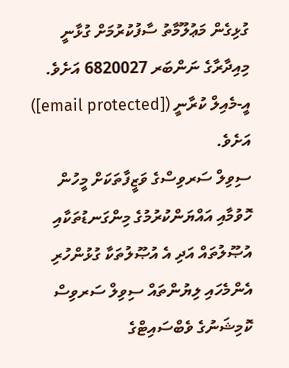ގުޅިގެން މަޢުލޫމާތު ސާފުކުރުމަށް ގުޅާނީ މިއިދާރާގެ ނަންބަރ 6820027 އަށެވެ. އީ-މެއިލް ކުރާނީ ([email protected]) އަށެވެ.
ސިވިލް ސަރވިސްގެ ވަޒީފާތަކަށް މީހުން ހޮވުމާއި އައްޔަންކުރުމުގެ މިންގަނޑުތަކާއި އުޞޫލުތައް އަދި އެ އުޞޫލުތަކާ ގުޅުންހުރި އެންމެހައި ލިޔުންތައް ސިވިލް ސަރވިސް ކޮމިޝަނުގެ ވެބްސައިޓްގެ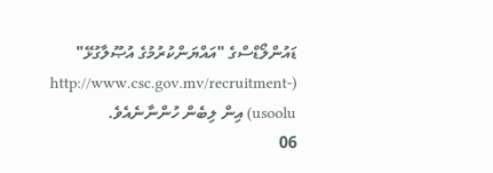ޑައުންލޯޑްސްގެ "އައްޔަންކުރުމުގެ އުޞޫލާގުޅޭ" (http://www.csc.gov.mv/recruitment-usoolu) އިން ލިބެން ހުންނާނެއެވެ.
06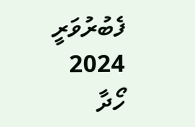ފެބުރުވަރީ 2024
ހޯދާ